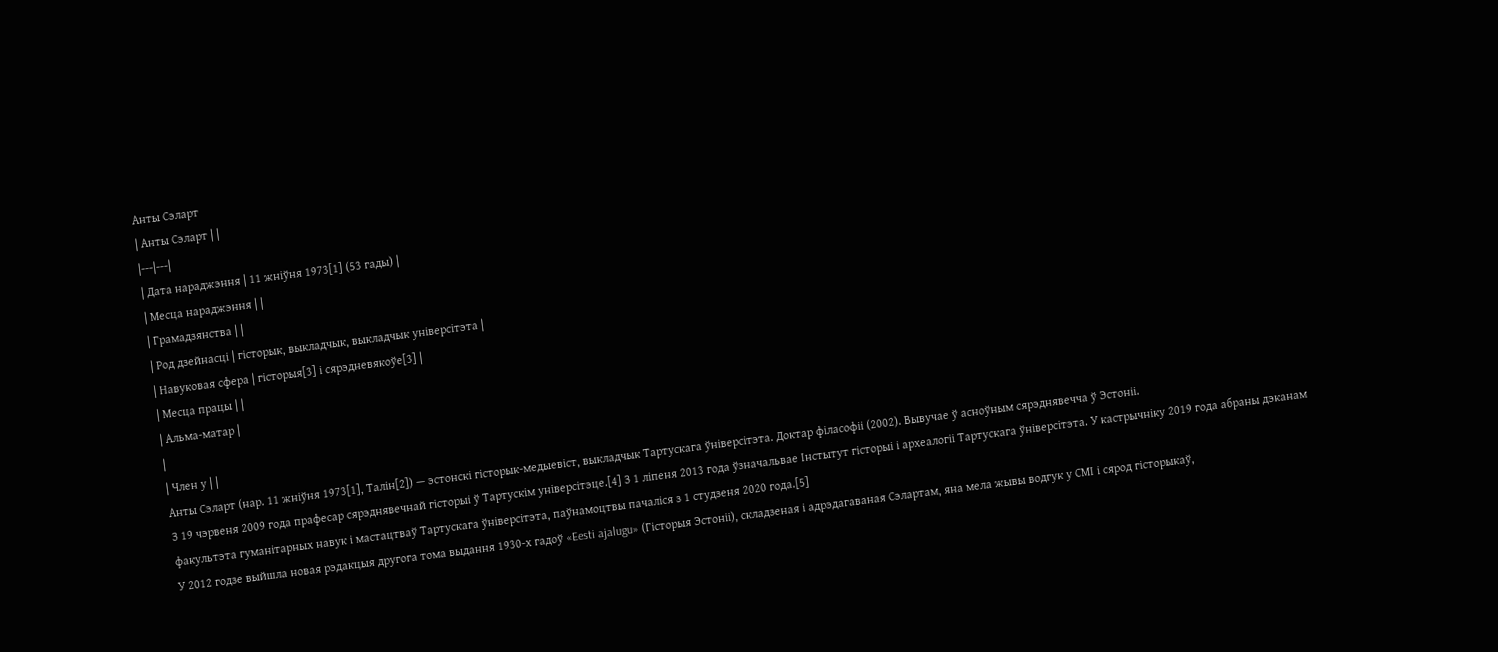Анты Сэларт
| Анты Сэларт | |
|---|---|
| Дата нараджэння | 11 жніўня 1973[1] (53 гады) |
| Месца нараджэння | |
| Грамадзянства | |
| Род дзейнасці | гісторык, выкладчык, выкладчык універсітэта |
| Навуковая сфера | гісторыя[3] і сярэдневякоўе[3] |
| Месца працы | |
| Альма-матар |
|
| Член у | |
Анты Сэларт (нар. 11 жніўня 1973[1], Талін[2]) — эстонскі гісторык-медыевіст, выкладчык Тартускага ўніверсітэта. Доктар філасофіі (2002). Вывучае ў асноўным сярэднявечча ў Эстоніі.
З 19 чэрвеня 2009 года прафесар сярэднявечнай гісторыі ў Тартускім універсітэце.[4] З 1 ліпеня 2013 года ўзначальвае Інстытут гісторыі і археалогіі Тартускага ўніверсітэта. У кастрычніку 2019 года абраны дэканам факультэта гуманітарных навук і мастацтваў Тартускага ўніверсітэта, паўнамоцтвы пачаліся з 1 студзеня 2020 года.[5]
У 2012 годзе выйшла новая рэдакцыя другога тома выдання 1930-х гадоў «Eesti ajalugu» (Гісторыя Эстоніі), складзеная і адрэдагаваная Сэлартам, яна мела жывы водгук у СМІ і сярод гісторыкаў,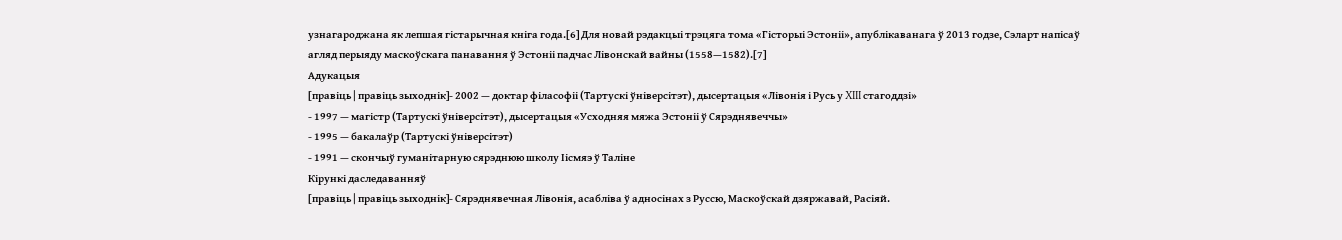узнагароджана як лепшая гістарычная кніга года.[6] Для новай рэдакцыі трэцяга тома «Гісторыі Эстоніі», апублікаванага ў 2013 годзе, Сэларт напісаў агляд перыяду маскоўскага панавання ў Эстоніі падчас Лівонскай вайны (1558—1582).[7]
Адукацыя
[правіць | правіць зыходнік]- 2002 — доктар філасофіі (Тартускі ўніверсітэт), дысертацыя «Лівонія і Русь у XIII стагоддзі»
- 1997 — магістр (Тартускі ўніверсітэт), дысертацыя «Усходняя мяжа Эстоніі ў Сярэднявеччы»
- 1995 — бакалаўр (Тартускі ўніверсітэт)
- 1991 — скончыў гуманітарную сярэднюю школу Іісмяэ ў Таліне
Кірункі даследаванняў
[правіць | правіць зыходнік]- Сярэднявечная Лівонія, асабліва ў адносінах з Руссю, Маскоўскай дзяржавай, Расіяй.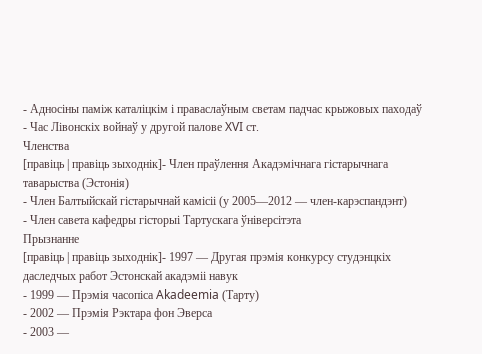- Адносіны паміж каталіцкім і праваслаўным светам падчас крыжовых паходаў
- Час Лівонскіх войнаў у другой палове XVI ст.
Членства
[правіць | правіць зыходнік]- Член праўлення Акадэмічнага гістарычнага таварыства (Эстонія)
- Член Балтыйскай гістарычнай камісіі (у 2005—2012 — член-карэспандэнт)
- Член савета кафедры гісторыі Тартускага ўніверсітэта
Прызнанне
[правіць | правіць зыходнік]- 1997 — Другая прэмія конкурсу студэнцкіх даследчых работ Эстонскай акадэміі навук
- 1999 — Прэмія часопіса Akadeemia (Тарту)
- 2002 — Прэмія Рэктара фон Эверса
- 2003 —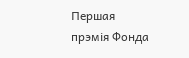Першая прэмія Фонда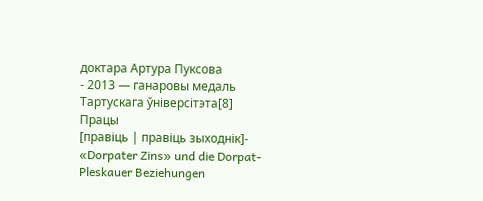доктара Артура Пуксова
- 2013 — ганаровы медаль Тартускага ўніверсітэта[8]
Працы
[правіць | правіць зыходнік]- «Dorpater Zins» und die Dorpat-Pleskauer Beziehungen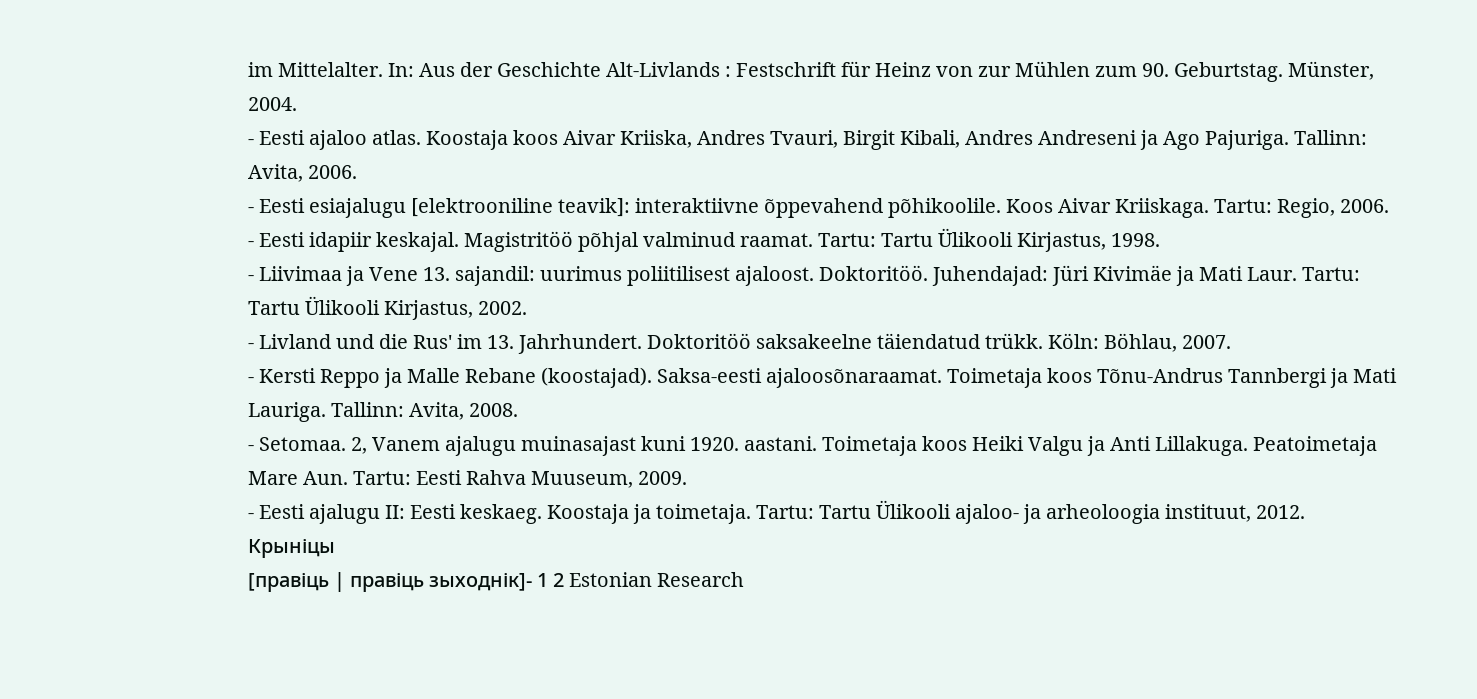im Mittelalter. In: Aus der Geschichte Alt-Livlands : Festschrift für Heinz von zur Mühlen zum 90. Geburtstag. Münster, 2004.
- Eesti ajaloo atlas. Koostaja koos Aivar Kriiska, Andres Tvauri, Birgit Kibali, Andres Andreseni ja Ago Pajuriga. Tallinn: Avita, 2006.
- Eesti esiajalugu [elektrooniline teavik]: interaktiivne õppevahend põhikoolile. Koos Aivar Kriiskaga. Tartu: Regio, 2006.
- Eesti idapiir keskajal. Magistritöö põhjal valminud raamat. Tartu: Tartu Ülikooli Kirjastus, 1998.
- Liivimaa ja Vene 13. sajandil: uurimus poliitilisest ajaloost. Doktoritöö. Juhendajad: Jüri Kivimäe ja Mati Laur. Tartu: Tartu Ülikooli Kirjastus, 2002.
- Livland und die Rus' im 13. Jahrhundert. Doktoritöö saksakeelne täiendatud trükk. Köln: Böhlau, 2007.
- Kersti Reppo ja Malle Rebane (koostajad). Saksa-eesti ajaloosõnaraamat. Toimetaja koos Tõnu-Andrus Tannbergi ja Mati Lauriga. Tallinn: Avita, 2008.
- Setomaa. 2, Vanem ajalugu muinasajast kuni 1920. aastani. Toimetaja koos Heiki Valgu ja Anti Lillakuga. Peatoimetaja Mare Aun. Tartu: Eesti Rahva Muuseum, 2009.
- Eesti ajalugu II: Eesti keskaeg. Koostaja ja toimetaja. Tartu: Tartu Ülikooli ajaloo- ja arheoloogia instituut, 2012.
Крыніцы
[правіць | правіць зыходнік]- 1 2 Estonian Research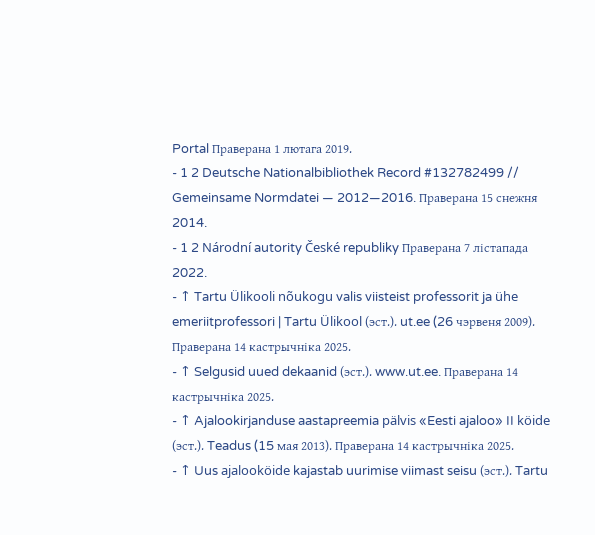Portal Праверана 1 лютага 2019.
- 1 2 Deutsche Nationalbibliothek Record #132782499 // Gemeinsame Normdatei — 2012—2016. Праверана 15 снежня 2014.
- 1 2 Národní autority České republiky Праверана 7 лістапада 2022.
- ↑ Tartu Ülikooli nõukogu valis viisteist professorit ja ühe emeriitprofessori | Tartu Ülikool (эст.). ut.ee (26 чэрвеня 2009). Праверана 14 кастрычніка 2025.
- ↑ Selgusid uued dekaanid (эст.). www.ut.ee. Праверана 14 кастрычніка 2025.
- ↑ Ajalookirjanduse aastapreemia pälvis «Eesti ajaloo» II köide (эст.). Teadus (15 мая 2013). Праверана 14 кастрычніка 2025.
- ↑ Uus ajalooköide kajastab uurimise viimast seisu (эст.). Tartu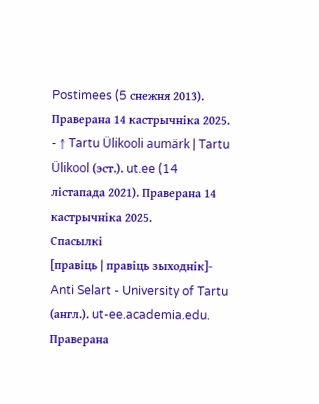Postimees (5 снежня 2013). Праверана 14 кастрычніка 2025.
- ↑ Tartu Ülikooli aumärk | Tartu Ülikool (эст.). ut.ee (14 лістапада 2021). Праверана 14 кастрычніка 2025.
Спасылкі
[правіць | правіць зыходнік]- Anti Selart - University of Tartu (англ.). ut-ee.academia.edu. Праверана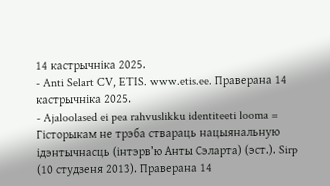14 кастрычніка 2025.
- Anti Selart CV, ETIS. www.etis.ee. Праверана 14 кастрычніка 2025.
- Ajaloolased ei pea rahvuslikku identiteeti looma = Гісторыкам не трэба ствараць нацыянальную ідэнтычнасць (інтэрв’ю Анты Сэларта) (эст.). Sirp (10 студзеня 2013). Праверана 14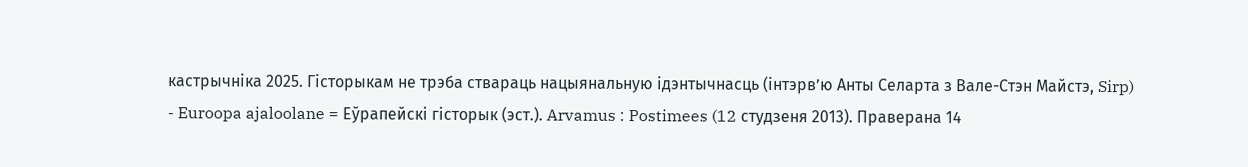кастрычніка 2025. Гісторыкам не трэба ствараць нацыянальную ідэнтычнасць (інтэрв’ю Анты Селарта з Вале-Стэн Майстэ, Sirp)
- Euroopa ajaloolane = Еўрапейскі гісторык (эст.). Arvamus : Postimees (12 студзеня 2013). Праверана 14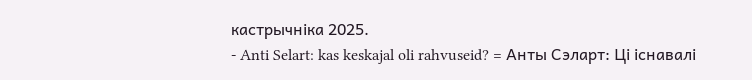кастрычніка 2025.
- Anti Selart: kas keskajal oli rahvuseid? = Анты Сэларт: Ці існавалі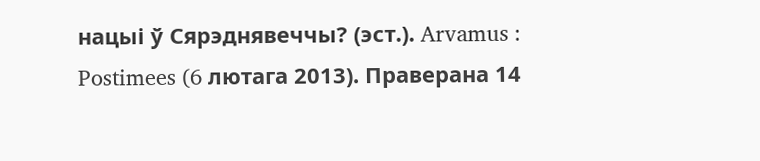нацыі ў Сярэднявеччы? (эст.). Arvamus : Postimees (6 лютага 2013). Праверана 14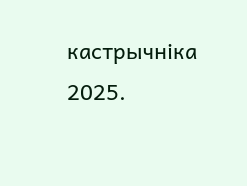кастрычніка 2025.